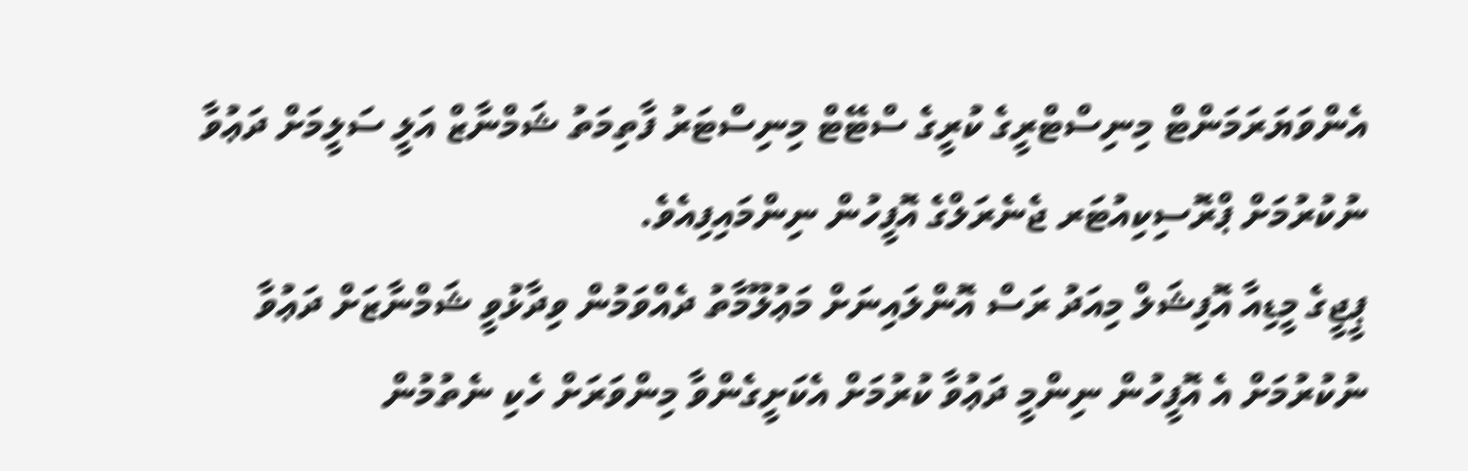އެންވަޔަރަމަންޓް މިނިސްޓްރީގެ ކުރީގެ ސްޓޭޓް މިނިސްޓަރު ފާތިމަތު ޝަމްނާޒް އަލީ ސަލީމަށް ދަޢުވާ ނުކުރުމަށް ޕްރޮސިކިއުޓަރ ޖެނެރަލްގެ އޮފީހުން ނިންމައިފިއެވެ.
ޕީޖީގެ މީޑިއާ އޮފިޝަލް މިއަދު ރަސް އޮންލައިނަށް މަޢުލޫމާތު ދެއްވަމުން ވިދާޅުވީ ޝަމްނާޒަށް ދަޢުވާ ނުކުރުމަށް އެ އޮފީހުން ނިންމީ ދަޢުވާ ކުރުމަށް އެކަށީގެންވާ މިންވަރަށް ހެކި ނެތުމުން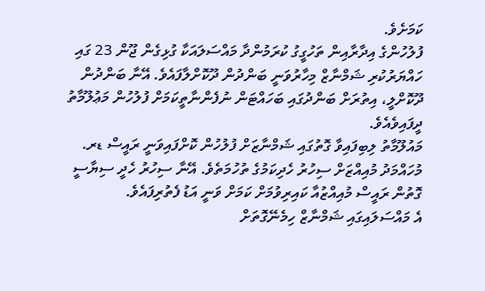ކަމަށެވެ.
ފުލުހުންގެ އިދާރާއިން ތަހުގީގު ކުރަމުންދާ މައްސަލައަކާ ގުޅިގެން ޖޫން 23 ގައި ހައްޔަރުކުރި ޝަމްނާޒް މިހާރުވަނީ ބަންދުން ދޫކޮށްލާފައެވެ. އޭނާ ބަންދުން ދޫކޮށްލީ، އިތުރަށް ބަންދުގައި ބަހައްޓަން ނުފެންނާތީކަމަށް ފުލުހުން މަޢުލޫމާތު ދީފައިވެއެވެ.
މައުލޫމާތު ލިބިފައިވާ ގޮތުގައި ޝަމްނާޒަށް ފުލުހުން ކޮށްފައިވަނީ ރައީސް ޑރ. މުހައްމަދު މުއިއްޒަށް ސިހުރު ހެދިކަމުގެ ތުހުމަތެވެ. އޭނާ ސިހުރު ހެދީ ސިޔާސީ ގޮތުން ރައީސް މުއިއްޒުއާ ކައިރިވުމަށް ކަމަށް ވަނީ އަޑު ފެތުރިފައެވެ.
އެ މައްސަލައިގައި ޝަމްނާޒް ހިމެނޭގޮތަށް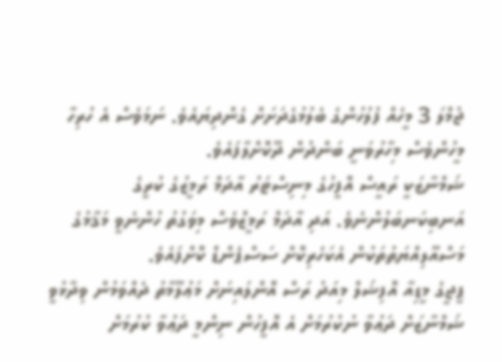ޖުމްލަ 3 މީހެއް ފުލުހުންގެ ބެލުމުގެދަށަށް ގެންދިޔައެވެ. ނަމަވެސް އެ ހުރިހާ މީހުންވެސް މިހާރުވަނީ ބަންދުން ދޫކޮށްލާފައެވެ.
ޝަމްނާޒަކީ ރައީސް އޮފީހުގެ މިނިސްޓަރު އާދަމް ރަމީޒުގެ ކުރީގެ އަނބިކަނބަލުންނެވެ. އަދި އާދަމް ރަމީޒްވެސް މިވަގުތު ހުންނެވީ މަޤާމުގެ މަސްއޫލިއްޔަތުތަކުން އެކަހެރިކޮށް ސަސްޕެންޑް ކޮށްފައެވެ.
ޕީޖީގެ މީޑިއާ އޮފިޝަލް މިއަދު ރަސް އޮންލައިނަށް މަޢުލޫމާތު ދެއްވަމުން ވިދާޅުވީ ޝަމްނާޒަށް ދަޢުވާ ނުކުރުމަށް އެ އޮފީހުން ނިންމީ ދަޢުވާ ކުރުމަށް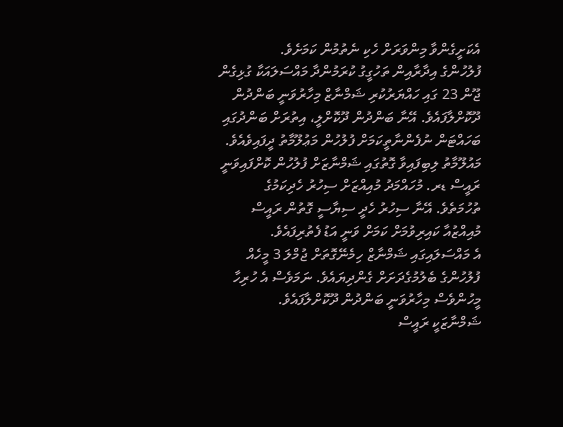އެކަށީގެންވާ މިންވަރަށް ހެކި ނެތުމުން ކަމަށެވެ.
ފުލުހުންގެ އިދާރާއިން ތަހުގީގު ކުރަމުންދާ މައްސަލައަކާ ގުޅިގެން ޖޫން 23 ގައި ހައްޔަރުކުރި ޝަމްނާޒް މިހާރުވަނީ ބަންދުން ދޫކޮށްލާފައެވެ. އޭނާ ބަންދުން ދޫކޮށްލީ، އިތުރަށް ބަންދުގައި ބަހައްޓަން ނުފެންނާތީކަމަށް ފުލުހުން މަޢުލޫމާތު ދީފައިވެއެވެ.
މައުލޫމާތު ލިބިފައިވާ ގޮތުގައި ޝަމްނާޒަށް ފުލުހުން ކޮށްފައިވަނީ ރައީސް ޑރ. މުހައްމަދު މުއިއްޒަށް ސިހުރު ހެދިކަމުގެ ތުހުމަތެވެ. އޭނާ ސިހުރު ހެދީ ސިޔާސީ ގޮތުން ރައީސް މުއިއްޒުއާ ކައިރިވުމަށް ކަމަށް ވަނީ އަޑު ފެތުރިފައެވެ.
އެ މައްސަލައިގައި ޝަމްނާޒް ހިމެނޭގޮތަށް ޖުމްލަ 3 މީހެއް ފުލުހުންގެ ބެލުމުގެދަށަށް ގެންދިޔައެވެ. ނަމަވެސް އެ ހުރިހާ މީހުންވެސް މިހާރުވަނީ ބަންދުން ދޫކޮށްލާފައެވެ.
ޝަމްނާޒަކީ ރައީސް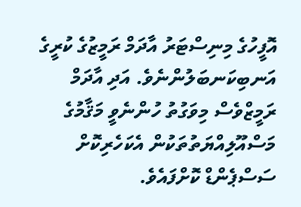އޮފީހުގެ މިނިސްޓަރު އާދަމް ރަމީޒުގެ ކުރީގެ އަނބިކަނބަލުންނެވެ. އަދި އާދަމް ރަމީޒްވެސް މިވަގުތު ހުންނެވީ މަޤާމުގެ މަސްއޫލިއްޔަތުތަކުން އެކަހެރިކޮށް ސަސްޕެންޑް ކޮށްފައެވެ.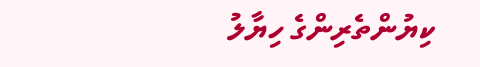ކިޔުންތެރިންގެ ހިޔާލު